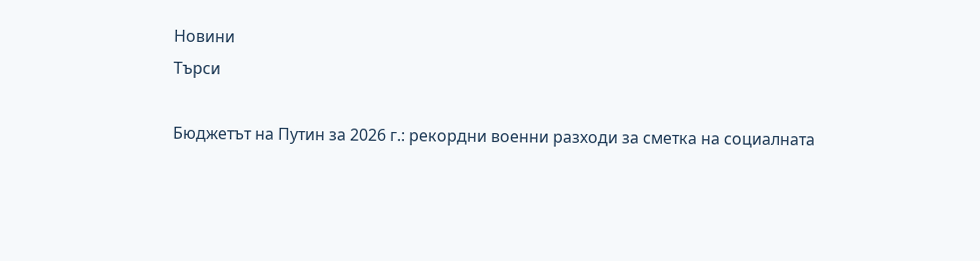Новини
Търси

Бюджетът на Путин за 2026 г.: рекордни военни разходи за сметка на социалната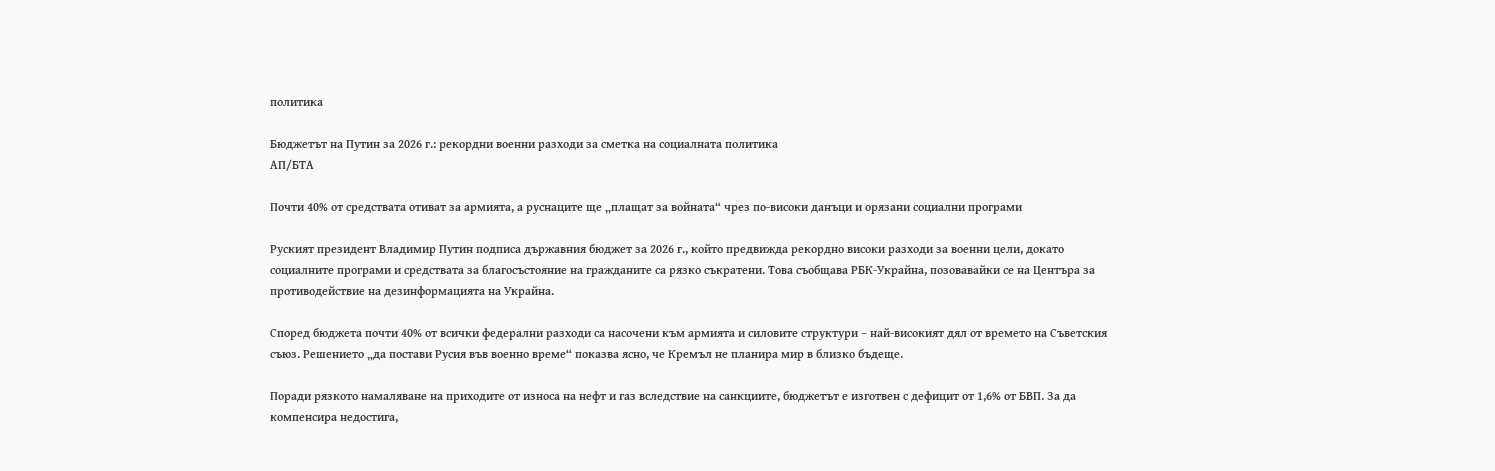политика

Бюджетът на Путин за 2026 г.: рекордни военни разходи за сметка на социалната политика
АП/БТА

Почти 40% от средствата отиват за армията, а руснаците ще „плащат за войната“ чрез по-високи данъци и орязани социални програми

Руският президент Владимир Путин подписа държавния бюджет за 2026 г., който предвижда рекордно високи разходи за военни цели, докато социалните програми и средствата за благосъстояние на гражданите са рязко съкратени. Това съобщава РБК-Украйна, позовавайки се на Центъра за противодействие на дезинформацията на Украйна.

Според бюджета почти 40% от всички федерални разходи са насочени към армията и силовите структури – най-високият дял от времето на Съветския съюз. Решението „да постави Русия във военно време“ показва ясно, че Кремъл не планира мир в близко бъдеще.

Поради рязкото намаляване на приходите от износа на нефт и газ вследствие на санкциите, бюджетът е изготвен с дефицит от 1,6% от БВП. За да компенсира недостига,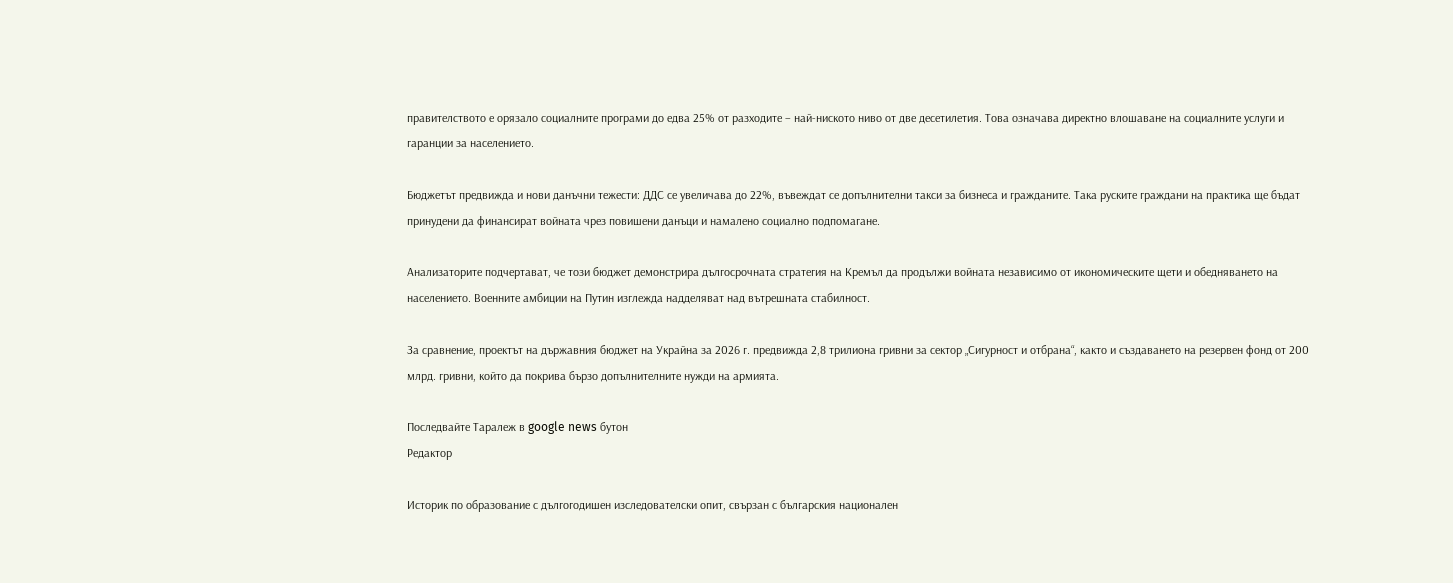правителството е орязало социалните програми до едва 25% от разходите – най-ниското ниво от две десетилетия. Това означава директно влошаване на социалните услуги и гаранции за населението.

Бюджетът предвижда и нови данъчни тежести: ДДС се увеличава до 22%, въвеждат се допълнителни такси за бизнеса и гражданите. Така руските граждани на практика ще бъдат принудени да финансират войната чрез повишени данъци и намалено социално подпомагане.

Анализаторите подчертават, че този бюджет демонстрира дългосрочната стратегия на Кремъл да продължи войната независимо от икономическите щети и обедняването на населението. Военните амбиции на Путин изглежда надделяват над вътрешната стабилност.

За сравнение, проектът на държавния бюджет на Украйна за 2026 г. предвижда 2,8 трилиона гривни за сектор „Сигурност и отбрана“, както и създаването на резервен фонд от 200 млрд. гривни, който да покрива бързо допълнителните нужди на армията.

Последвайте Таралеж в google news бутон
Редактор

Историк по образование с дългогодишен изследователски опит, свързан с българския национален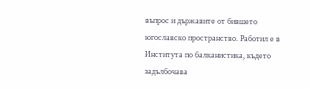въпрос и държавите от бившето югославско пространство. Работил е в Института по балканистика, където задълбочава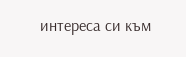интереса си към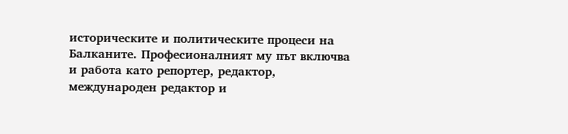историческите и политическите процеси на Балканите. Професионалният му път включва и работа като репортер, редактор, международен редактор и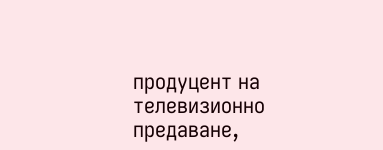продуцент на телевизионно предаване,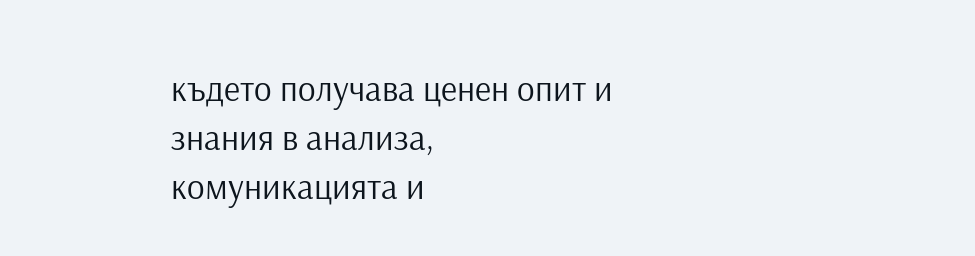където получава ценен опит и знания в анализа, комуникацията и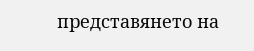представянето на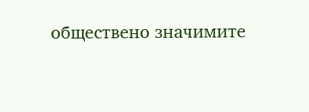обществено значимите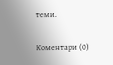теми.

Коментари (0)